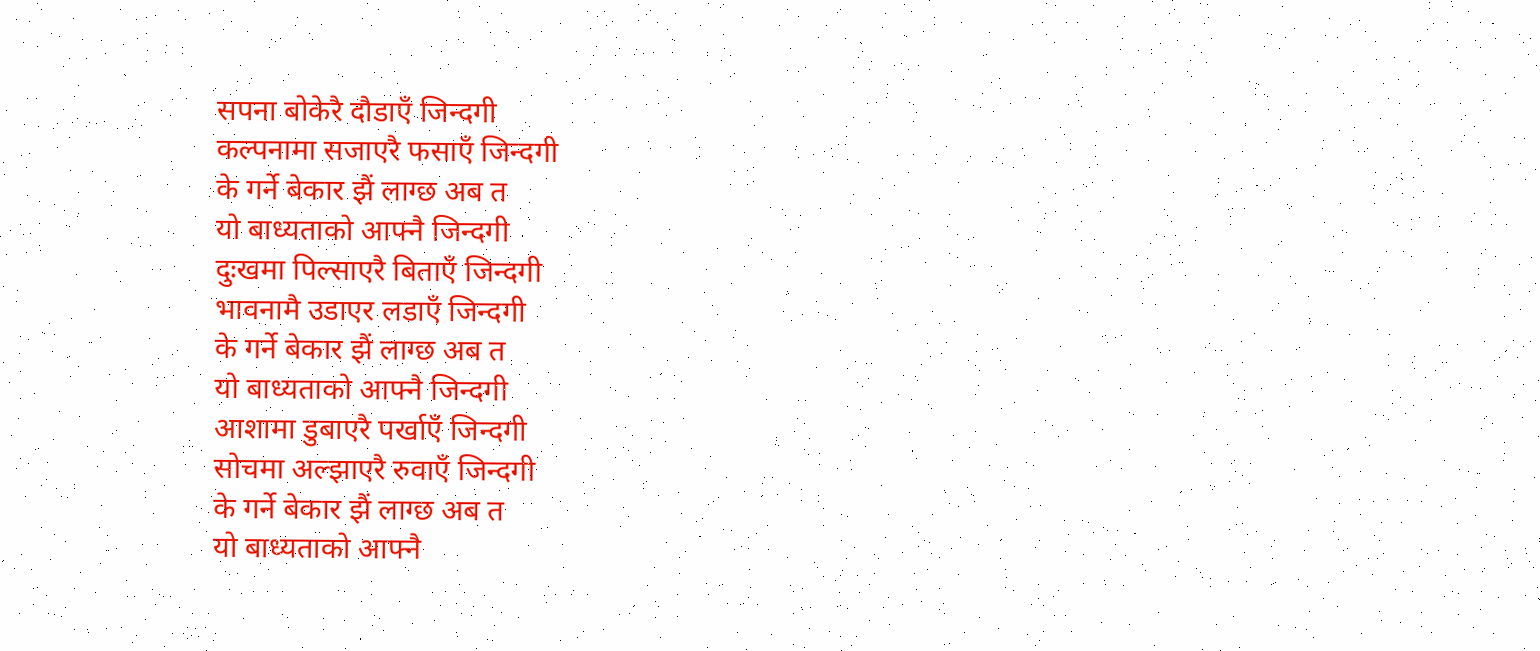सपना बोकेरै दौडाएँ जिन्दगी
कल्पनामा सजाएरै फसाएँ जिन्दगी
के गर्ने बेकार झैं लाग्छ अब त
यो बाध्यताको आफ्नै जिन्दगी
दुःखमा पिल्साएरै बिताएँ जिन्दगी
भावनामै उडाएर लडाएँ जिन्दगी
के गर्ने बेकार झैं लाग्छ अब त
यो बाध्यताको आफ्नै जिन्दगी
आशामा डुबाएरै पर्खाएँ जिन्दगी
सोचमा अल्झाएरै रुवाएँ जिन्दगी
के गर्ने बेकार झैं लाग्छ अब त
यो बाध्यताको आफ्नै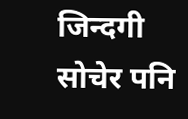जिन्दगी
सोचेर पनि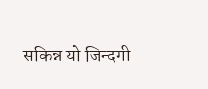सकिन्न यो जिन्दगी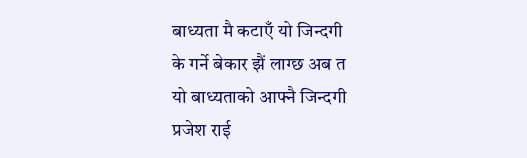बाध्यता मै कटाएँ यो जिन्दगी
के गर्ने बेकार झैं लाग्छ अब त
यो बाध्यताको आफ्नै जिन्दगी
प्रजेश राई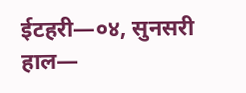ईटहरी—०४, सुनसरी
हाल—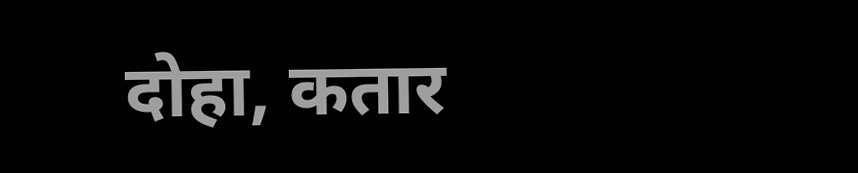दोहा, कतार